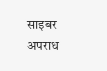साइबर अपराध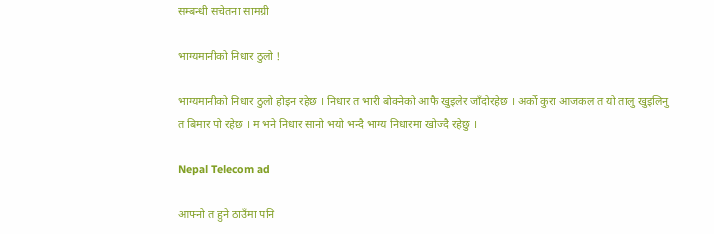सम्बन्धी सचेतना सामग्री

भाग्यमानीको निधार ठुलो !

भाग्यमानीको निधार ठुलो होइन रहेछ । निधार त भारी बोक्नेको आफै खुइलेर जाँदोरहेछ । अर्को कुरा आजकल त यो तालु खुइलिनु त बिमार पो रहेछ । म भने निधार सानो भयो भन्दै भाग्य निधारमा खोज्दै रहेछु ।

Nepal Telecom ad

आफ्नो त हुने ठाउँमा पनि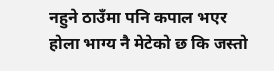नहुने ठाउँमा पनि कपाल भएर होला भाग्य नै मेटेको छ कि जस्तो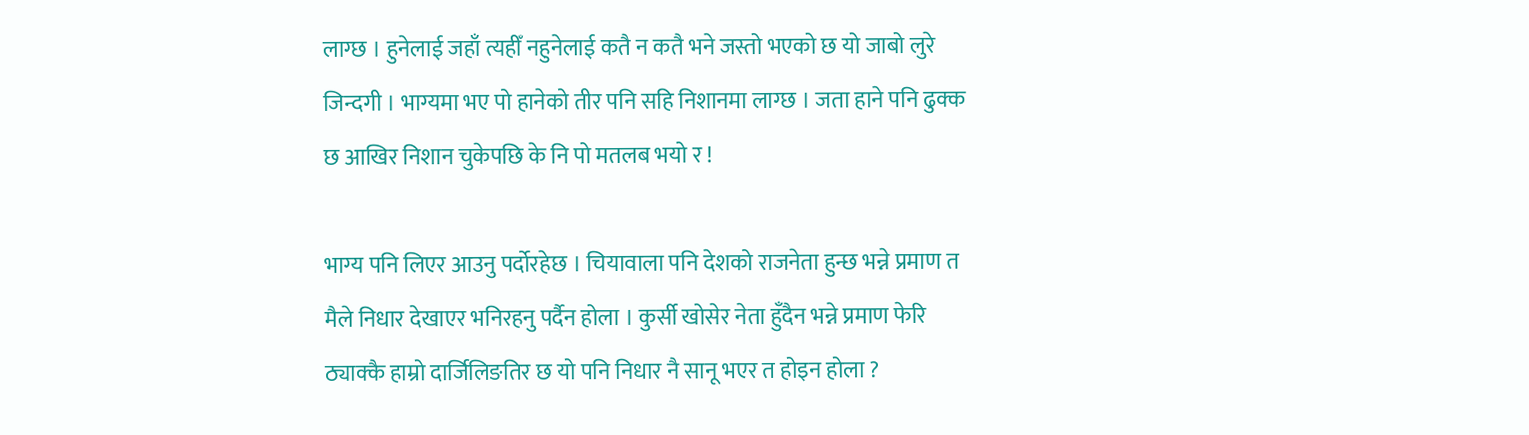लाग्छ । हुनेलाई जहाँ त्यहीँ नहुनेलाई कतै न कतै भने जस्तो भएको छ यो जाबो लुरे जिन्दगी । भाग्यमा भए पो हानेको तीर पनि सहि निशानमा लाग्छ । जता हाने पनि ढुक्क छ आखिर निशान चुकेपछि के नि पो मतलब भयो र !

भाग्य पनि लिएर आउनु पर्दोरहेछ । चियावाला पनि देशको राजनेता हुन्छ भन्ने प्रमाण त मैले निधार देखाएर भनिरहनु पर्दैन होला । कुर्सी खोसेर नेता हुँदैन भन्ने प्रमाण फेरि ठ्याक्कै हाम्रो दार्जिलिङतिर छ यो पनि निधार नै सानू भएर त होइन होला ?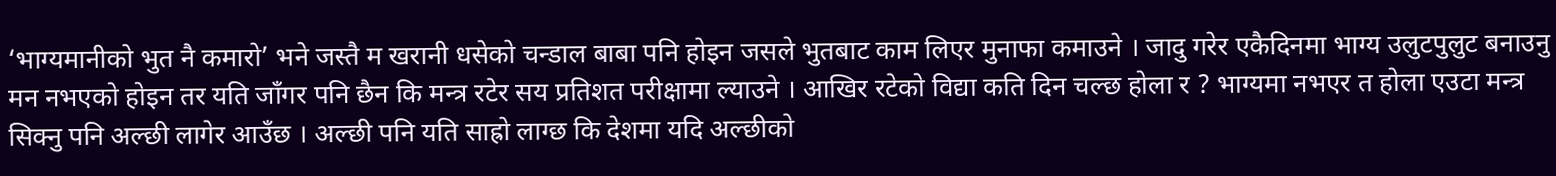‘भाग्यमानीको भुत नै कमारो’ भने जस्तै म खरानी धसेको चन्डाल बाबा पनि होइन जसले भुतबाट काम लिएर मुनाफा कमाउने । जादु गरेर एकैदिनमा भाग्य उलुटपुलुट बनाउनु मन नभएको होइन तर यति जाँगर पनि छैन कि मन्त्र रटेर सय प्रतिशत परीक्षामा ल्याउने । आखिर रटेको विद्या कति दिन चल्छ होला र ? भाग्यमा नभएर त होला एउटा मन्त्र सिक्नु पनि अल्छी लागेर आउँछ । अल्छी पनि यति साह्रो लाग्छ कि देशमा यदि अल्छीको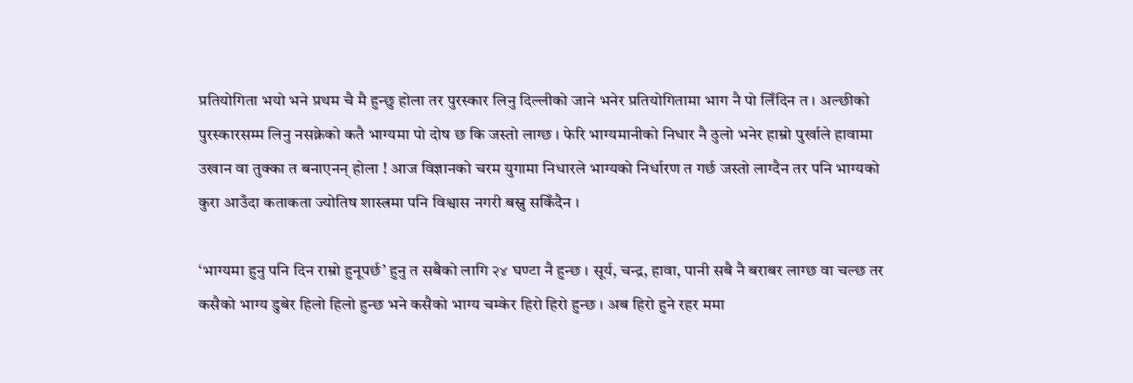प्रतियोगिता भयो भने प्रथम चै मै हुन्छु होला तर पुरस्कार लिनु दिल्लीको जाने भनेर प्रतियोगितामा भाग नै पो लिँदिन त । अल्छीको पुरस्कारसम्म लिनु नसक्नेको कतै भाग्यमा पो दोष छ कि जस्तो लाग्छ । फेरि भाग्यमानीको निधार नै ठुलो भनेर हाम्रो पुर्खाले हावामा उखान वा तुक्का त बनाएनन् होला ! आज विज्ञानको चरम युगामा निधारले भाग्यको निर्धारण त गर्छ जस्तो लाग्दैन तर पनि भाग्यको कुरा आउँदा कताकता ज्योतिष शास्त्रमा पनि विश्वास नगरी बस्नु सकिँदैन ।

‘भाग्यमा हुनु पनि दिन राम्रो हुनूपर्छ’ हुनु त सबैको लागि २४ घण्टा नै हुन्छ । सूर्य, चन्द्र, हावा, पानी सबै नै बराबर लाग्छ वा चल्छ तर कसैको भाग्य डुबेर हिलो हिलो हुन्छ भने कसैको भाग्य चम्केर हिरो हिरो हुन्छ । अब हिरो हुने रहर ममा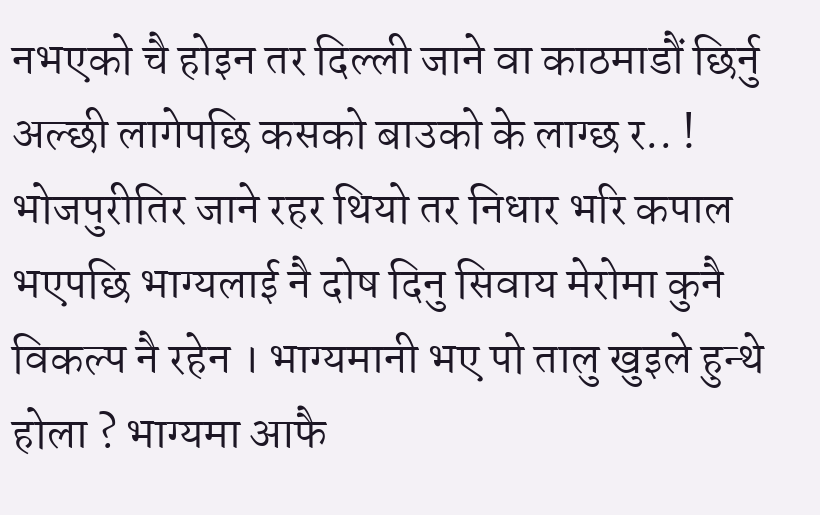नभएको चै होइन तर दिल्ली जाने वा काठमाडौं छिर्नु अल्छी लागेपछि कसको बाउको के लाग्छ र.. ! भोजपुरीतिर जाने रहर थियो तर निधार भरि कपाल भएपछि भाग्यलाई नै दोष दिनु सिवाय मेरोमा कुनै विकल्प नै रहेन । भाग्यमानी भए पो तालु खुइले हुन्थे होला ? भाग्यमा आफै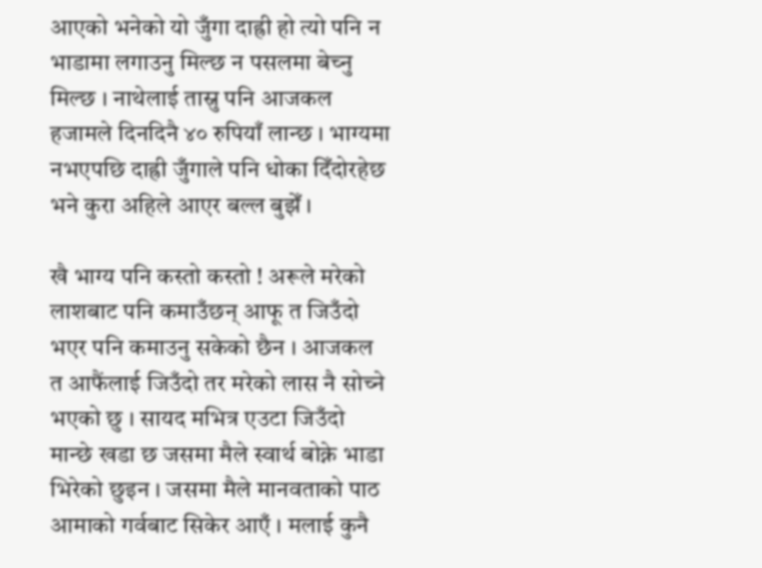आएको भनेको यो जुँगा दाह्री हो त्यो पनि न भाडामा लगाउनु मिल्छ न पसलमा बेच्नु मिल्छ । नाथेलाई तास्नु पनि आजकल हजामले दिनदिनै ४० रुपियाँ लान्छ । भाग्यमा नभएपछि दाह्री जुँगाले पनि धोका दिँदोरहेछ भने कुरा अहिले आएर बल्ल बुझेँ ।

खै भाग्य पनि कस्तो कस्तो ! अरूले मरेको लाशबाट पनि कमाउँछन् आफू त जिउँदो भएर पनि कमाउनु सकेको छैन । आजकल त आफैंलाई जिउँदो तर मरेको लास नै सोच्ने भएको छु । सायद मभित्र एउटा जिउँदो मान्छे खडा छ जसमा मैले स्वार्थ बोक्ने भाडा भिरेको छुइन । जसमा मैले मानवताको पाठ आमाको गर्वबाट सिकेर आएँ । मलाई कुनै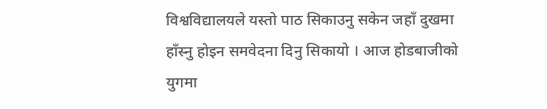विश्वविद्यालयले यस्तो पाठ सिकाउनु सकेन जहाँ दुखमा हाँस्नु होइन समवेदना दिनु सिकायो । आज होडबाजीको युगमा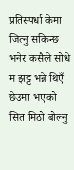प्रतिस्पर्धा केमा जित्नु सकिन्छ भनेर कसैले सोधे म झट्ट भन्ने थिएँ छेउमा भएको सित मिठो बोल्नु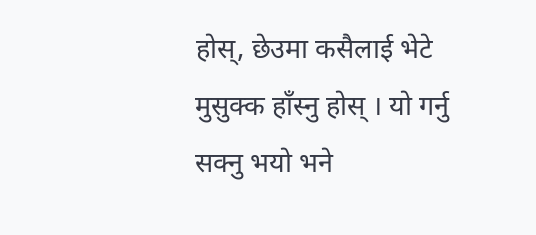होस्, छेउमा कसैलाई भेटे मुसुक्क हाँस्नु होस् । यो गर्नु सक्नु भयो भने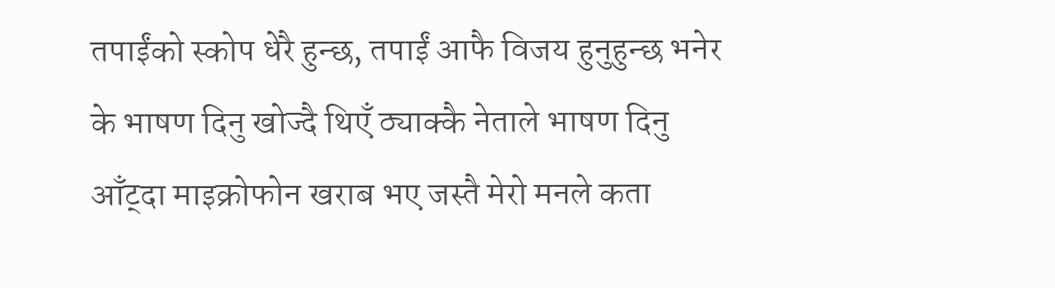तपाईंको स्कोप धेरै हुन्छ, तपाईं आफै विजय हुनुहुन्छ भनेर के भाषण दिनु खोज्दै थिएँ ठ्याक्कै नेताले भाषण दिनु आँट्दा माइक्रोफोन खराब भए जस्तै मेरो मनले कता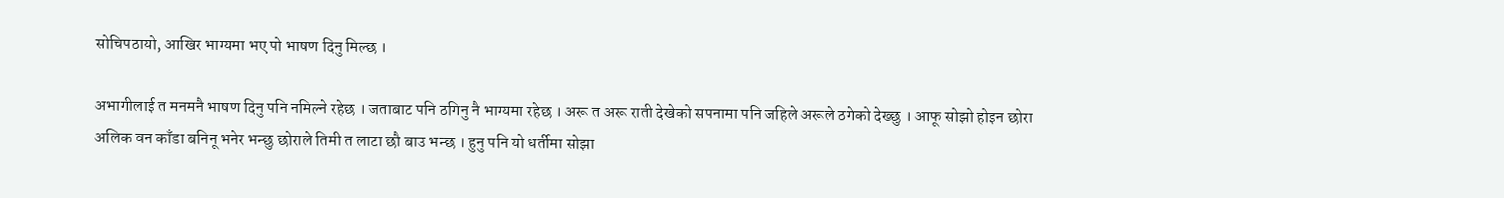सोचिपठायो, आखिर भाग्यमा भए पो भाषण दिनु मिल्छ ।

अभागीलाई त मनमनै भाषण दिनु पनि नमिल्ने रहेछ । जताबाट पनि ठगिनु नै भाग्यमा रहेछ । अरू त अरू राती देखेको सपनामा पनि जहिले अरूले ठगेको देख्छु । आफू सोझो होइन छोरा अलिक वन काँडा बनिनू भनेर भन्छु छोराले तिमी त लाटा छौ बाउ भन्छ । हुनु पनि यो धर्तीमा सोझा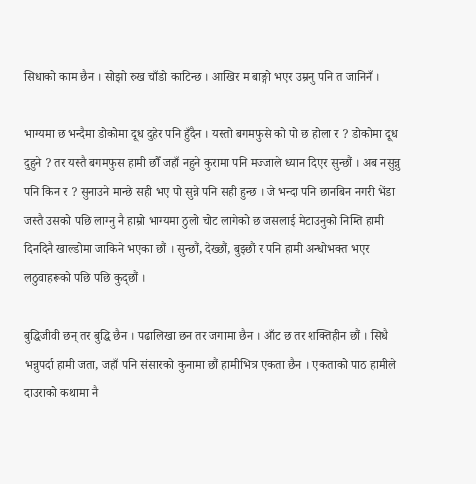सिधाको काम छैन । सोझो रुख चाँडो काटिन्छ । आखिर म बाङ्गो भएर उम्रनु पनि त जानिनँ ।

भाग्यमा छ भन्दैमा डोकोमा दूध दुहेर पनि हुँदैन । यस्तो बगमफुसे को पो छ होला र ? डोकोमा दूध दुहुने ? तर यस्तै बगमफुस हामी छौँ जहाँ नहुने कुरामा पनि मज्जाले ध्यान दिएर सुन्छौं । अब नसुन्नु पनि किन र ? सुनाउने मान्छे सही भए पो सुन्ने पनि सही हुन्छ । जे भन्दा पनि छानबिन नगरी भेंडा जस्तै उसको पछि लाग्नु नै हाम्रो भाग्यमा ठुलो चोट लागेको छ जसलाई मेटाउनुको निम्ति हामी दिनदिनै खाल्डोमा जाकिने भएका छौं । सुन्छौं, देख्छौं, बुझ्छौं र पनि हामी अन्धोभक्त भएर लठुवाहरूको पछि पछि कुद्छौं ।

बुद्धिजीवी छन् तर बुद्धि छैन । पढालिखा छन तर जगामा छैन । आँट छ तर शक्तिहीन छौं । सिधै भन्नुपर्दा हामी जता, जहाँ पनि संसारको कुनामा छौं हामीभित्र एकता छैन । एकताको पाठ हामीले दाउराको कथामा नै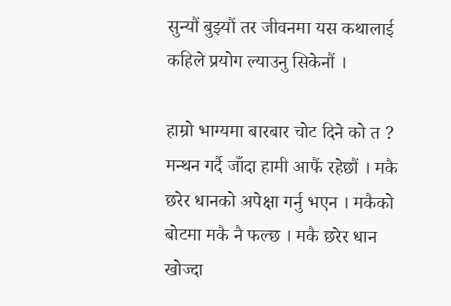सुन्यौं बुझ्यौं तर जीवनमा यस कथालाई कहिले प्रयोग ल्याउनु सिकेनौं ।

हाम्रो भाग्यमा बारबार चोट दिने को त ? मन्थन गर्दै जाँदा हामी आफैं रहेछौं । मकै छरेर धानको अपेक्षा गर्नु भएन । मकैको बोटमा मकै नै फल्छ । मकै छरेर धान खोज्दा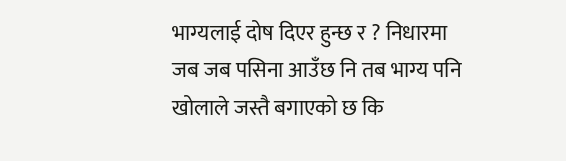भाग्यलाई दोष दिएर हुन्छ र ? निधारमा जब जब पसिना आउँछ नि तब भाग्य पनि खोलाले जस्तै बगाएको छ कि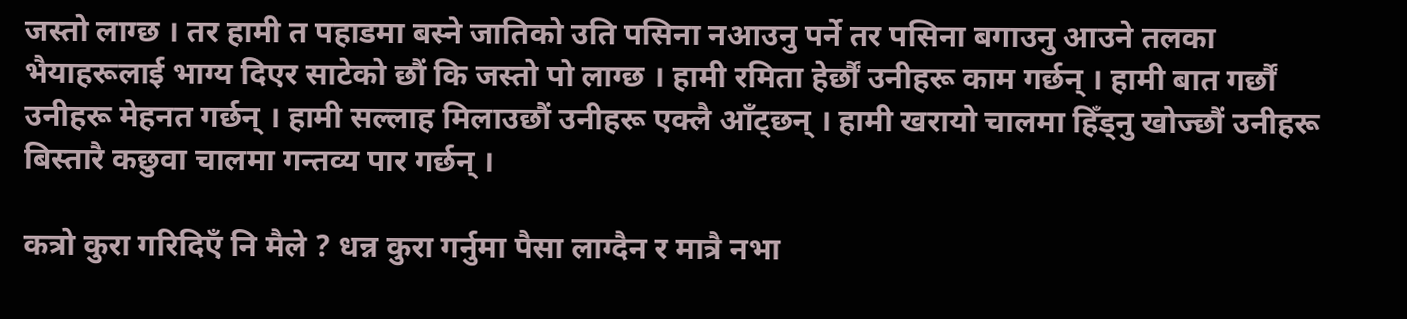जस्तो लाग्छ । तर हामी त पहाडमा बस्ने जातिको उति पसिना नआउनु पर्ने तर पसिना बगाउनु आउने तलका भैयाहरूलाई भाग्य दिएर साटेको छौं कि जस्तो पो लाग्छ । हामी रमिता हेर्छौं उनीहरू काम गर्छन् । हामी बात गर्छौं उनीहरू मेहनत गर्छन् । हामी सल्लाह मिलाउछौं उनीहरू एक्लै आँट्छन् । हामी खरायो चालमा हिँड्नु खोज्छौं उनीहरू बिस्तारै कछुवा चालमा गन्तव्य पार गर्छन् ।

कत्रो कुरा गरिदिएँ नि मैले ? धन्न कुरा गर्नुमा पैसा लाग्दैन र मात्रै नभा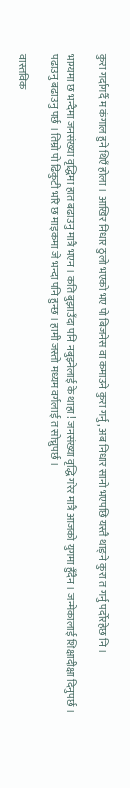कुरा गर्दागर्दै म कंगाल हुने थिएँ होला । आखिर निधार ठुलो भएको भए पो बिजनेस वा कमाउने कुरा गर्नु, अब निधार सानो भएपछि यस्तै थाङ्ने कुरा त गर्नु पर्दोरहेछ नि ।

भाग्यमा छ भन्दैमा जनसंख्या वृद्धिमा हात बढाउनु मात्रै भएन । कति बुझाउँदा पनि नबुझ्नेलाई के थाहा ! जनसंख्या वृद्धि गरेर मात्रै आजको युगमा हुँदैन । जन्मेकालाई शिक्षादीक्षा दिनुपर्छ । पढाउनु बढाउनु पर्छ । तिम्रो पो ढिकुटी भरि छ माइकमा जे भन्दा पनि हुन्छ । हामी जस्तो मध्यम वर्गलाई त सोच्नुपर्छ ।

वास्तविक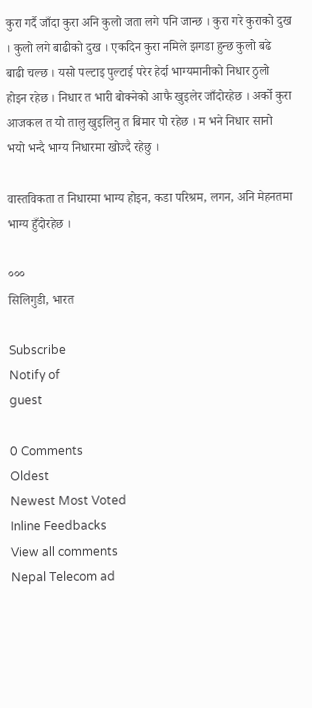कुरा गर्दै जाँदा कुरा अनि कुलो जता लगे पनि जान्छ । कुरा गरे कुराको दुख । कुलो लगे बाढीको दुख । एकदिन कुरा नमिले झगडा हुन्छ कुलो बढे बाढी चल्छ । यसो पल्टाइ पुल्टाई परेर हेर्दा भाग्यमानीको निधार ठुलो होइन रहेछ । निधार त भारी बोक्नेको आफै खुइलेर जाँदोरहेछ । अर्को कुरा आजकल त यो तालु खुइलिनु त बिमार पो रहेछ । म भने निधार सानो भयो भन्दै भाग्य निधारमा खोज्दै रहेछु ।

वास्तविकता त निधारमा भाग्य होइन, कडा परिश्रम, लगन, अनि मेहनतमा भाग्य हुँदोरहेछ ।

०००
सिलिगुडी, भारत

Subscribe
Notify of
guest

0 Comments
Oldest
Newest Most Voted
Inline Feedbacks
View all comments
Nepal Telecom ad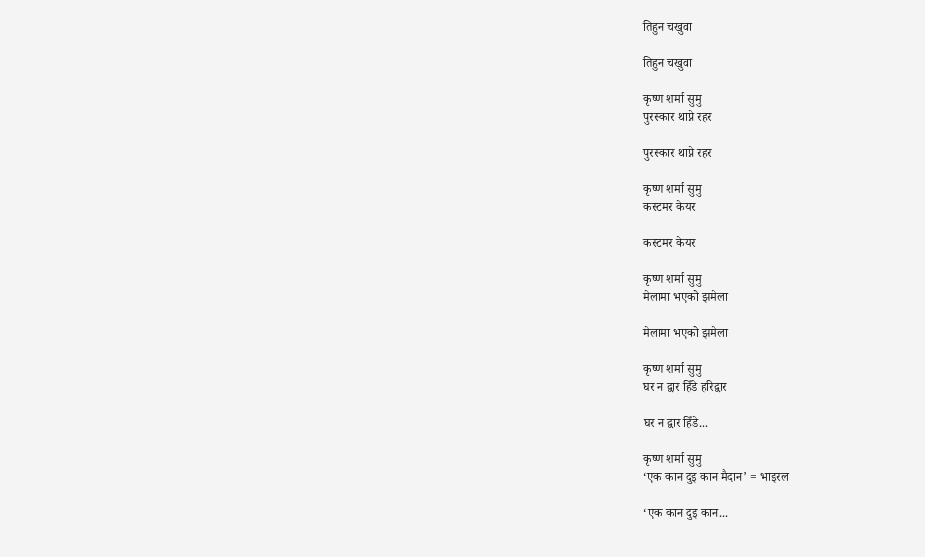तिहुन चखुवा

तिहुन चखुवा

कृष्ण शर्मा सुमु
पुरस्कार थाप्ने रहर

पुरस्कार थाप्ने रहर

कृष्ण शर्मा सुमु
कस्टमर केयर

कस्टमर केयर

कृष्ण शर्मा सुमु
मेलामा भएको झमेला

मेलामा भएको झमेला

कृष्ण शर्मा सुमु
घर न द्वार हिँडे हरिद्वार

घर न द्वार हिँडे...

कृष्ण शर्मा सुमु
‘एक कान दुइ कान मैदान’ = भाइरल

‘एक कान दुइ कान...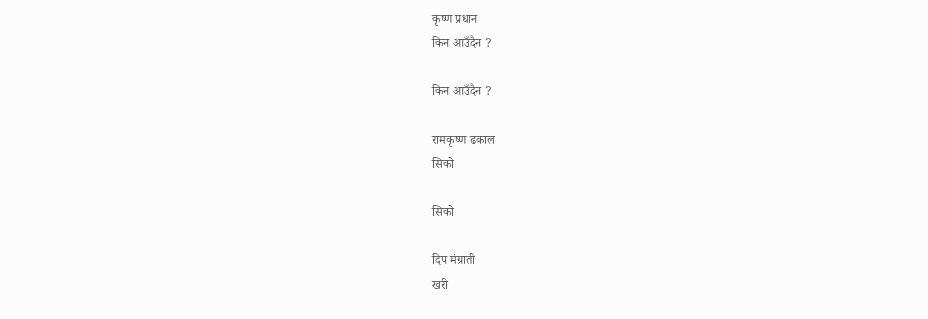कृष्ण प्रधान
किन आउँदैन ?

किन आउँदैन ?

रामकृष्ण ढकाल
सिको

सिको

दिप मंग्राती
खरी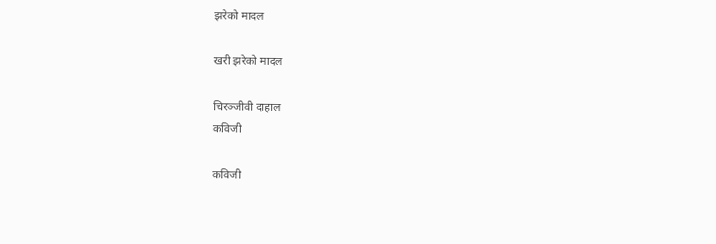झरेको मादल

खरी झरेको मादल

चिरञ्जीवी दाहाल
कविजी

कविजी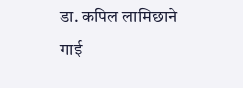डा. कपिल लामिछाने
गाई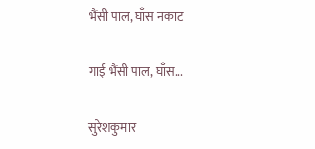भैंसी पाल, घाँस नकाट

गाई भैंसी पाल, घाँस...

सुरेशकुमार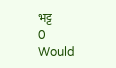भट्ट
0
Would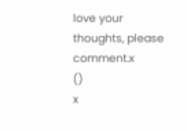love your thoughts, please comment.x
()
x